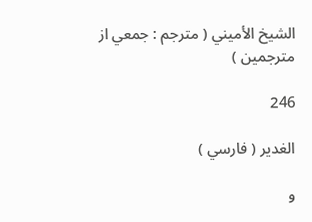الشيخ الأميني ( مترجم : جمعي از مترجمين )

246

الغدير ( فارسي )

و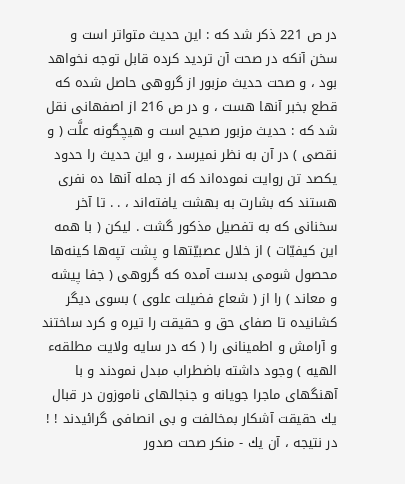در ص 221 ذكر شد كه : اين حديث متواتر است و سخن آنكه در صحت آن ترديد كرده قابل توجه نخواهد بود ، و صحت حديث مزبور از گروهى حاصل شده كه قطع بخبر آنها هست ، و در ص 216 از اصفهانى نقل شد كه : حديث مزبور صحيح است و هيچگونه علَّت ( و نقصى ) در آن به نظر نميرسد ، و اين حديث را حدود يكصد تن روايت نموده‌اند كه از جمله آنها ده نفرى هستند كه بشارت به بهشت يافته‌اند ، . . تا آخر سخنانى كه به تفصيل مذكور گشت . ليكن ( با همه اين كيفيّات ) از خلال عصبيّتها و پشت تپه‌ها كينه‌ها محصول شومى بدست آمده كه گروهى ( جفا پيشه و معاند ) را از ( شعاع فضيلت علوى ) بسوى ديگر كشانيده تا صفاى حق و حقيقت را تيره و كرد ساختند و آرامش و اطمينانى را ( كه در سايه ولايت مطلقهء الهيه ) وجود داشته باضطراب مبدل نمودند و با آهنگهاى ماجرا جويانه و جنجالهاى ناموزون در قبال يك حقيقت آشكار بمخالفت و بى انصافى گرائيدند ! ! در نتيجه ، آن يك - منكر صحت صدور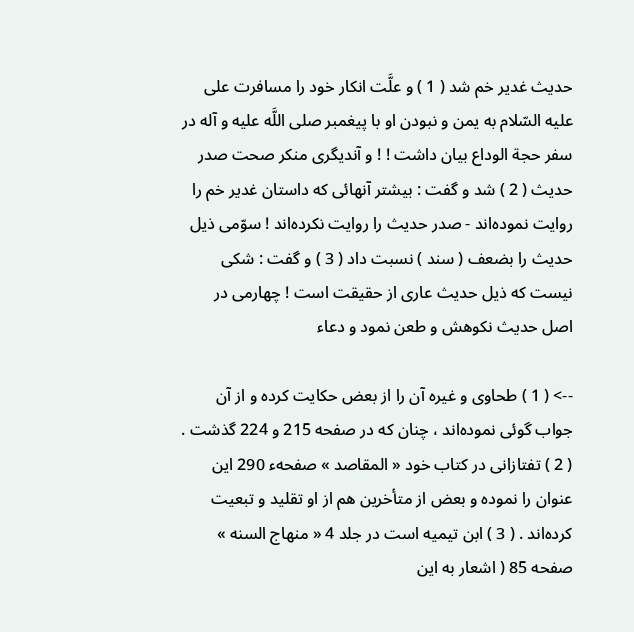حديث غدير خم شد ( 1 ) و علَّت انكار خود را مسافرت على عليه السّلام به يمن و نبودن او با پيغمبر صلى اللَّه عليه و آله در سفر حجة الوداع بيان داشت ! ! و آنديگرى منكر صحت صدر حديث ( 2 ) شد و گفت : بيشتر آنهائى كه داستان غدير خم را روايت نموده‌اند - صدر حديث را روايت نكرده‌اند ! سوّمى ذيل حديث را بضعف ( سند ) نسبت داد ( 3 ) و گفت : شكى نيست كه ذيل حديث عارى از حقيقت است ! چهارمى در اصل حديث نكوهش و طعن نمود و دعاء

--> ( 1 ) طحاوى و غيره آن را از بعض حكايت كرده و از آن جواب گوئى نموده‌اند ، چنان كه در صفحه 215 و 224 گذشت . ( 2 ) تفتازانى در كتاب خود « المقاصد » صفحهء 290 اين عنوان را نموده و بعض از متأخرين هم از او تقليد و تبعيت كرده‌اند . ( 3 ) ابن تيميه است در جلد 4 « منهاج السنه » صفحه 85 ( اشعار به اين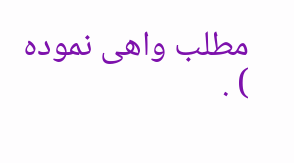مطلب واهى نموده ) .